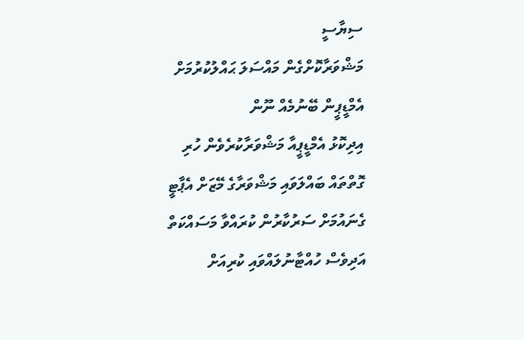ސިޔާސީ
މަޝްވަރާކޮށްގެން މައްސަލަ ޙައްލުކުރުމަށް އެމްޑީޕީން ބޭނުމެއް ނޫން
އިދިކޮޅު އެމްޑީޕީއާ މަޝްވަރާކުރެވެން ހުރި ގޮތްތައް ބައްލަވައި މަޝްވަރާގެ މޭޒަށް އެޕާޓީ ގެނައުމަށް ސަރުކާރުން ކުރައްވާ މަސައްކަތް އަދިވެސް ހުއްޓާނުލައްވައި ކުރިއަށް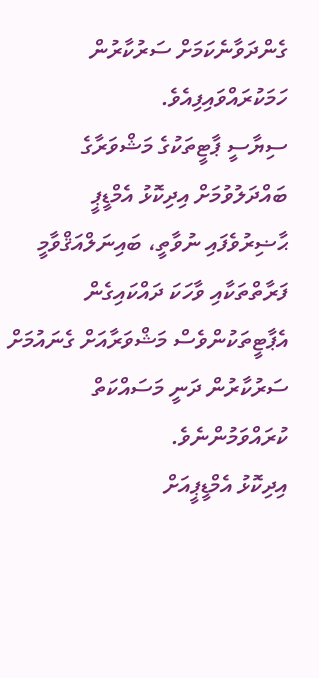ގެންދަވާނެކަމަށް ސަރުކާރުން ހަމަކުރައްވައިފިއެވެ.
ސިޔާސީ ޕާޓީތަކުގެ މަޝްވަރާގެ ބައްދަލުވުމަށް އިދިކޮޅު އެމްޑީޕީ ޙާޟިރުވެފައި ނުވާތީ، ބައިނަލްއަޤްވާމީ ފަރާތްތަކާއި ވާހަކަ ދައްކައިގެން އެޕާޓީތަކުންވެސް މަޝްވަރާއަށް ގެނައުމަށް ސަރުކާރުން ދަނީ މަސައްކަތް ކުރައްވަމުންނެވެ.
އިދިކޮޅު އެމްޑީޕީއަށް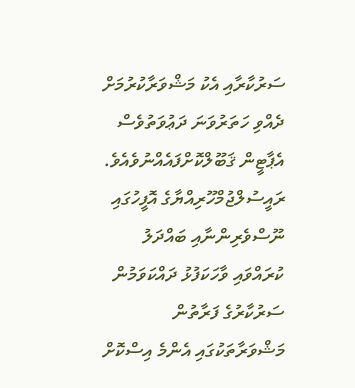ސަރުކާރާއި އެކު މަޝްވަރާކުރުމަށް ދެއްވި ހަތަރުވަނަ ދަޢުވަތުވެސް އެޕާޓީން ޤަބޫލްކޮށްފައެއްނުވެއެވެ.
ރައީސުލްޖުމްހޫރިއްޔާގެ އޮފީހުގައި ނޫސްވެރިންނާއި ބައްދަލު ކުރައްވައި ވާހަކަފުޅު ދައްކަވަމުން ސަރުކާރުގެ ފަރާތުން މަޝްވަރާތަކުގައި އެންމެ އިސްކޮށް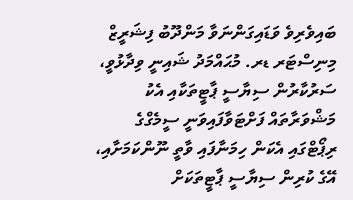ބައިވެރިވެ ވަޑައިގަންނަވާ މަންދޫބު ފިޝަރީޒް މިނިސްޓަރ ޑރ. މުޙައްމަދު ޝައިނީ ވިދާޅުވީ، ސަރުކާރުން ސިޔާސީ ޕާޓީތަކާއި އެކު މަޝްވަރާތައް ފަށްޓަވާފައިވަނީ ސީމެގްގެ ރިޕޯޓްގައި އެކަން ހިމަނާފައި ވާތީ ނޫންކަމަށާއި، އޭގެ ކުރިން ސިޔާސީ ޕާޓީތަކަށް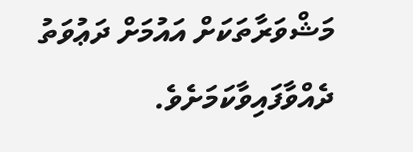މަޝްވަރާތަކަށް އައުމަށް ދަޢުވަތު ދެއްވާފައިވާކަމަށެވެ.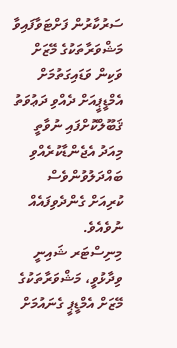ސަރުކާރުން ފަށްޓަވާފައިވާ މަޝްވަރާތަކުގެ މޭޒަށް ވަކިން ވަޑައިގަތުމަށް އެމްޑީޕީއަށް ދެއްވި ދަޢުވަތު ޤަބޫލްކޮށްފައި ނުވާތީ މިއަދު އެޖެންޑާކުރެއްވި ބައްދަލުވުންވެސް ކުރިއަށް ގެންދެވިފައެއް ނުވެއެވެ.
މިނިސްޓަރ ޝައިނީ ވިދާޅުވީ، މަޝްވަރާތަކުގެ މޭޒަށް އެމްޑީޕީ ގެނައުމަށް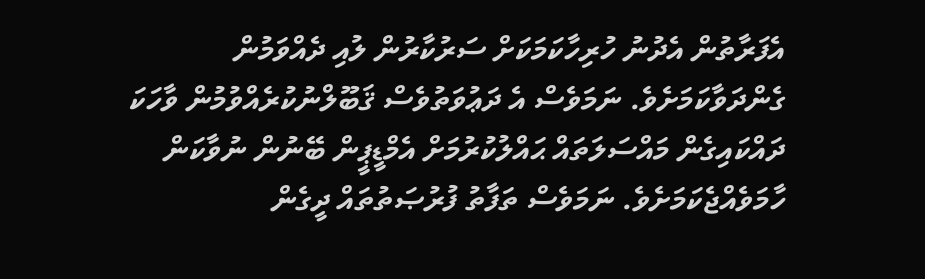އެފަރާތުން އެދުނު ހުރިހާކަމަކަށް ސަރުކާރުން ލުއި ދެއްވަމުން ގެންދަވާކަމަށެވެ. ނަމަވެސް އެ ދަޢުވަތުވެސް ޤަބޫލްނުކުރެއްވުމުން ވާހަކަ ދައްކައިގެން މައްސަލަތައް ޙައްލުކުރުމަށް އެމްޑީޕީން ބޭނުން ނުވާކަން ހާމަވެއްޖެކަމަށެވެ. ނަމަވެސް ތަފާތު ފުރުޞަތުތައް ދީގެން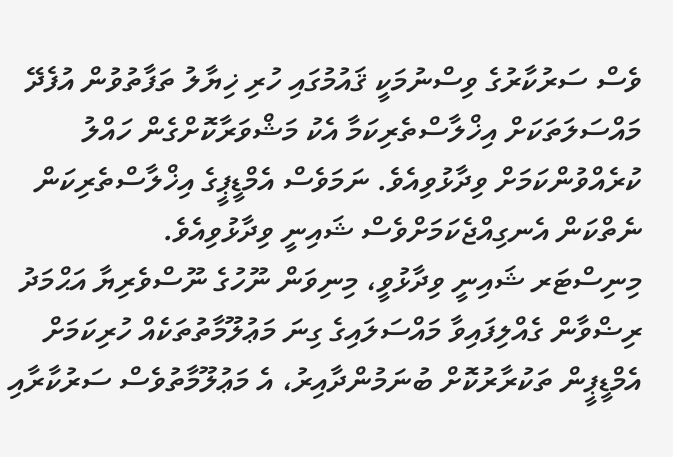ވެސް ސަރުކާރުގެ ވިސްނުމަކީ ޤައުމުގައި ހުރި ޚިޔާލު ތަފާތުވުން އުފެދޭ މައްސަލަތަކަށް އިޚްލާސްތެރިކަމާ އެކު މަޝްވަރާކޮށްގެން ހައްލު ކުރެއްވުންކަމަށް ވިދާޅުވިއެވެ. ނަމަވެސް އެމްޑީޕީގެ އިޚްލާސްތެރިކަން ނެތްކަން އެނގިއްޖެކަމަށްވެސް ޝައިނީ ވިދާޅުވިއެވެ.
މިނިސްޓަރ ޝައިނީ ވިދާޅުވީ، މިނިވަން ނޫހުގެ ނޫސްވެރިޔާ އަޙްމަދު ރިޟްވާން ގެއްލިފައިވާ މައްސަލައިގެ ގިނަ މަޢުލޫމާތުތަކެއް ހުރިކަމަށް އެމްޑީޕީން ތަކުރާރުކޮށް ބުނަމުންދާއިރު، އެ މަޢުލޫމާތުވެސް ސަރުކާރާއި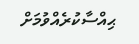ޙިއްސާކުރެއްވުމަށް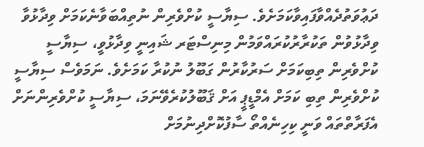ދަޢުވަތުދެއްވާފައިވާކަމަށެވެ. ސިޔާސީ ކުށްވެރިން ނުތިއްބަވާނެކަމަށް ވިދާޅުވާ ވިދާޅުވުން ތަކުރާރުކުރައްވަމުން މިނިސްޓަރ ޝައިނީ ވިދާޅުވީ، ސިޔާސީ ކުށްވެރިން ތިބިކަމަށް ސަރުކާރުން ގަބޫލު ނުކުރާ ކަމަށެވެ. ނަމަވެސް ސިޔާސީ ކުށްވެރިން ތިބި ކަމަށް އެމްޑީޕީ އަށް ޤަބޫލުކުރެވޭނަމަ، ސިޔާސީ ކުށްވެރިންނަށް އެފަރާތްތައް ވަނީ ކިހިނެއްތޯ ސާފުކޮށްދިނުމަށް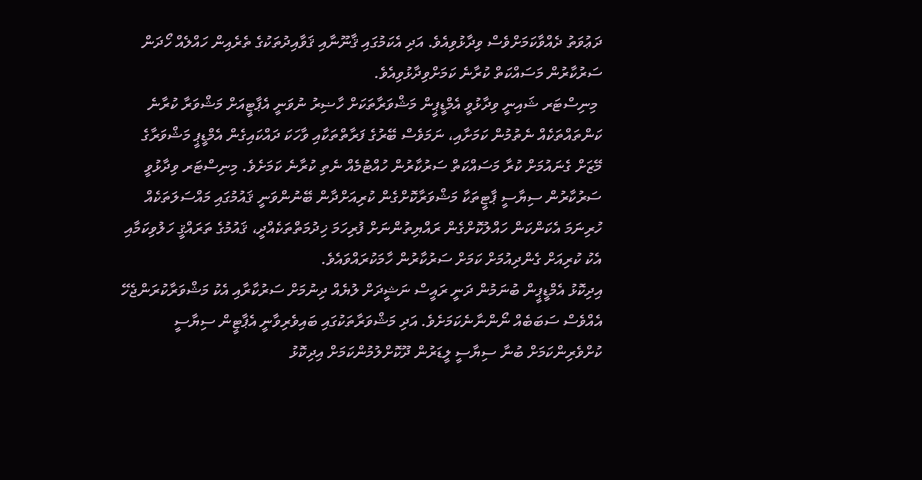ދަޢުވަތު ދެއްވާކަމަށްވެސް ވިދާޅުވިއެވެ. އަދި އެކަމުގައި ޤާނޫނާއި ޤަވާއިދުތަކުގެ ތެރެއިން ހައްލެއް ހޯދަން ސަރުކާރުން މަސައްކަތް ކުރާނެ ކަމަށްވިދާޅުވިއެވެ.
 މިނިސްޓަރ ޝައިނީ ވިދާޅުވީ އެމްޑީޕީން މަޝްވަރާތަކަށް ހާޟިރު ނުވަނީ އެޕާޓީއަށް މަޝްވަރާ ކުރާނެ ކަންތައްތަކެއް ނެތުމުން ކަމަށާއި، ނަމަވެސް ބޭރުގެ ފަރާތްތަކާއި ވާހަކަ ދައްކައިގެން އެމްޑީޕީ މަޝްވަރާގެ މޭޒަށް ގެނައުމަށް ކުރާ މަސައްކަތް ސަރުކާރުން ހުއްޓުމެއް ނެތި ކުރާނެ ކަމަށެވެ. މިނިސްޓަރ ވިދާޅުވީ ސަރުކާރުން ސިޔާސީ ޕާޓީތަކާ މަޝްވަރާކޮށްގެން ކުރިއަށްދާން ބޭނުންވަނީ ޤައުމުގައި މައްސަލަތަކެއް ހުރިނަމަ އެކަންކަން ހައްލުކޮށްގެން ރައްޔިތުންނަށް ފުރިހަމަ ޚިދުމަތްތަކެއްދީ، ޤައުމުގެ ތަރައްޤީ ހަލުވިކަމާއި އެކު ކުރިއަށް ގެންދިއުމަށް ކަމަށް ސަރުކާރުން ހާމަކުރައްވައެވެ.
އިދިކޮޅު އެމްޑީޕީން ބުނަމުން ދަނީ ރައީސް ނަޝީދަށް ލުޔެއް ދިނުމަށް ސަރުކާރާއި އެކު މަޝްވަރާކުރަންޖެހޭ އެއްވެސް ސަބަބެއް ނޯންނާނެކަމަށެވެ. އަދި މަޝްވަރާތަކުގައި ބައިވެރިވާނީ އެޕާޓީން ސިޔާސީ ކުށްވެރިންކަމަށް ބުނާ ސިޔާސީ ލީޑަރުން ދޫކޮށްލުމުންކަމަށް އިދިކޮޅު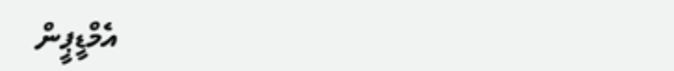އެމްޑީޕީން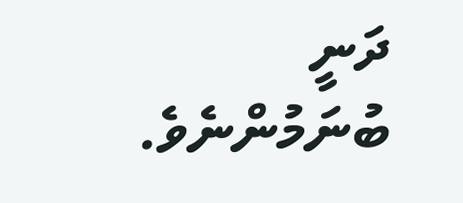ދަނީ ބުނަމުންނެވެ.